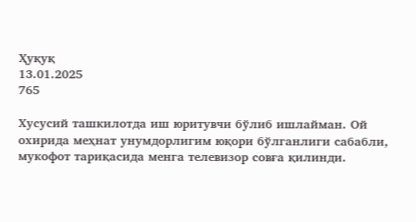Ҳуқуқ
13.01.2025
765

Хусусий ташкилотда иш юритувчи бўлиб ишлайман. Ой охирида меҳнат унумдорлигим юқори бўлганлиги сабабли, мукофот тариқасида менга телевизор совға қилинди.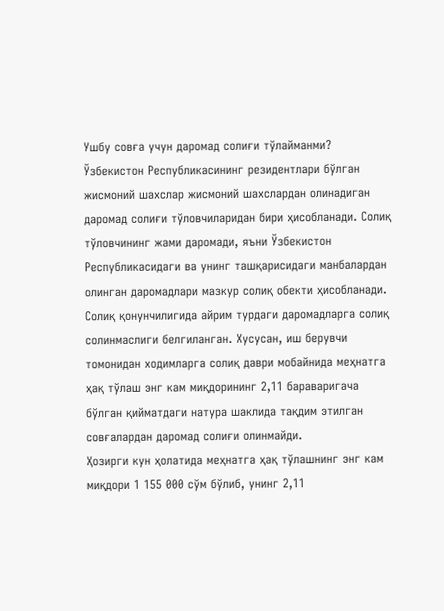Ушбу совға учун даромад солиғи тўлайманми?
Ўзбекистон Республикасининг резидентлари бўлган жисмоний шахслар жисмоний шахслардан олинадиган даромад солиғи тўловчиларидан бири ҳисобланади. Солиқ тўловчининг жами даромади, яъни Ўзбекистон Республикасидаги ва унинг ташқарисидаги манбалардан олинган даромадлари мазкур солиқ обекти ҳисобланади.
Солиқ қонунчилигида айрим турдаги даромадларга солиқ солинмаслиги белгиланган. Хусусан, иш берувчи томонидан ходимларга солиқ даври мобайнида меҳнатга ҳақ тўлаш энг кам миқдорининг 2,11 бараваригача бўлган қийматдаги натура шаклида тақдим этилган совғалардан даромад солиғи олинмайди.
Ҳозирги кун ҳолатида меҳнатга ҳақ тўлашнинг энг кам миқдори 1 155 000 сўм бўлиб, унинг 2,11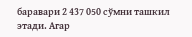баравари 2 437 050 сўмни ташкил этади. Агар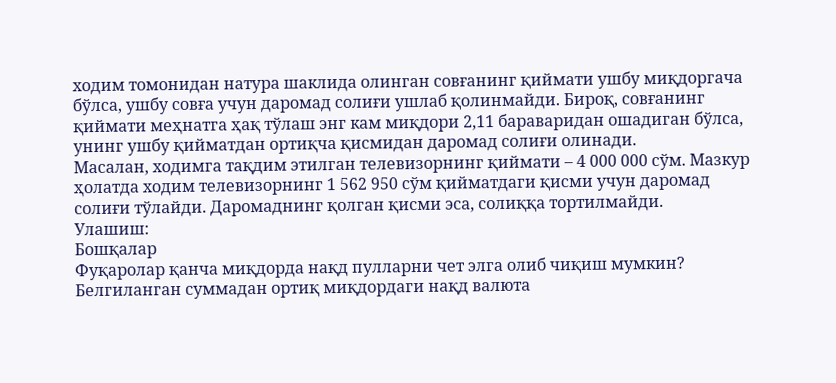ходим томонидан натура шаклида олинган совғанинг қиймати ушбу миқдоргача бўлса, ушбу совға учун даромад солиғи ушлаб қолинмайди. Бироқ, совғанинг қиймати меҳнатга ҳақ тўлаш энг кам миқдори 2,11 бараваридан ошадиган бўлса, унинг ушбу қийматдан ортиқча қисмидан даромад солиғи олинади.
Масалан, ходимга тақдим этилган телевизорнинг қиймати – 4 000 000 сўм. Мазкур ҳолатда ходим телевизорнинг 1 562 950 сўм қийматдаги қисми учун даромад солиғи тўлайди. Даромаднинг қолган қисми эса, солиққа тортилмайди.
Улашиш:
Бошқалар
Фуқаролар қанча миқдорда нақд пулларни чет элга олиб чиқиш мумкин?
Белгиланган суммадан ортиқ миқдордаги нақд валюта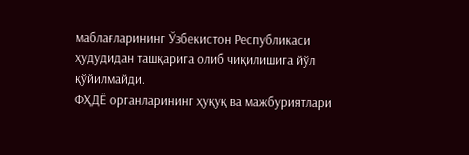маблағларининг Ўзбекистон Республикаси ҳудудидан ташқарига олиб чиқилишига йўл қўйилмайди.
ФҲДЁ органларининг ҳуқуқ ва мажбуриятлари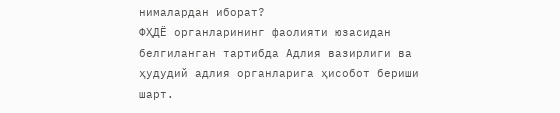нималардан иборат?
ФҲДЁ органларининг фаолияти юзасидан белгиланган тартибда Адлия вазирлиги ва ҳудудий адлия органларига ҳисобот бериши шарт.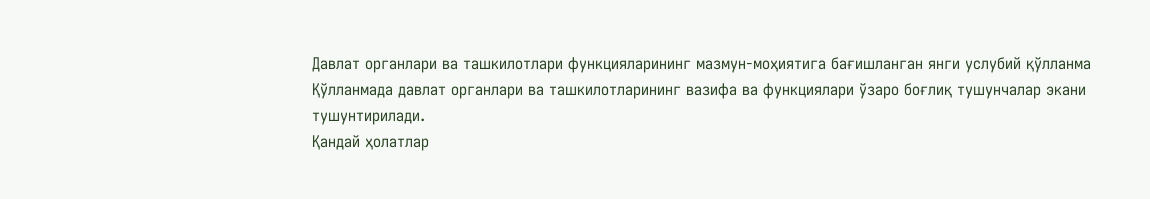Давлат органлари ва ташкилотлари функцияларининг мазмун-моҳиятига бағишланган янги услубий қўлланма
Қўлланмада давлат органлари ва ташкилотларининг вазифа ва функциялари ўзаро боғлиқ тушунчалар экани тушунтирилади.
Қандай ҳолатлар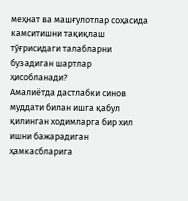меҳнат ва машғулотлар соҳасида камситишни тақиқлаш тўғрисидаги талабларни бузадиган шартлар ҳисобланади?
Амалиётда дастлабки синов муддати билан ишга қабул қилинган ходимларга бир хил ишни бажарадиган ҳамкасбларига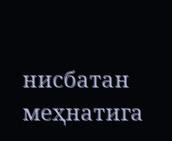нисбатан меҳнатига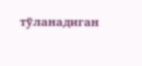тўланадиган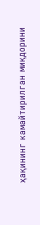ҳақининг камайтирилган миқдорини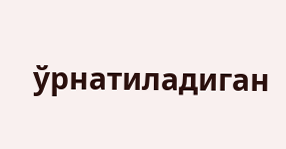ўрнатиладиган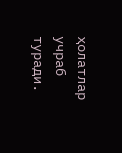ҳолатлар учраб туради.